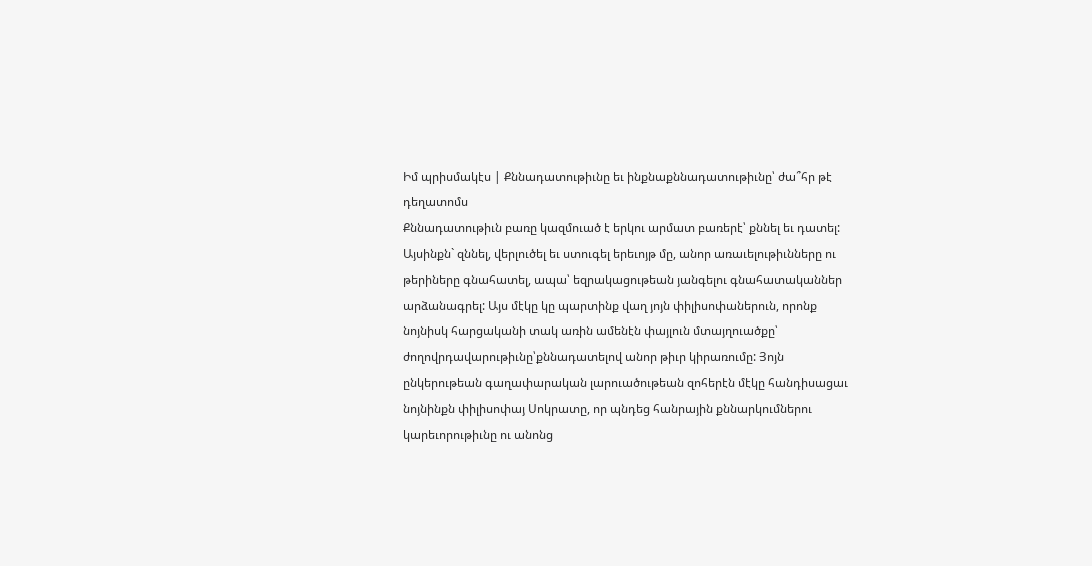Իմ պրիսմակէս | Քննադատութիւնը եւ ինքնաքննադատութիւնը՝ ժա՞հր թէ դեղատոմս
Քննադատութիւն բառը կազմուած է երկու արմատ բառերէ՝ քննել եւ դատել: Այսինքն` զննել, վերլուծել եւ ստուգել երեւոյթ մը, անոր առաւելութիւնները ու թերիները գնահատել, ապա՝ եզրակացութեան յանգելու գնահատականներ արձանագրել: Այս մէկը կը պարտինք վաղ յոյն փիլիսոփաներուն, որոնք նոյնիսկ հարցականի տակ առին ամենէն փայլուն մտայղուածքը՝ ժողովրդավարութիւնը՝քննադատելով անոր թիւր կիրառումը: Յոյն ընկերութեան գաղափարական լարուածութեան զոհերէն մէկը հանդիսացաւ նոյնինքն փիլիսոփայ Սոկրատը, որ պնդեց հանրային քննարկումներու կարեւորութիւնը ու անոնց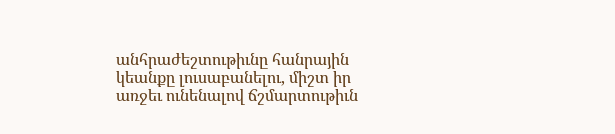անհրաժեշտութիւնը հանրային կեանքը լուսաբանելու, միշտ իր առջեւ ունենալով ճշմարտութիւն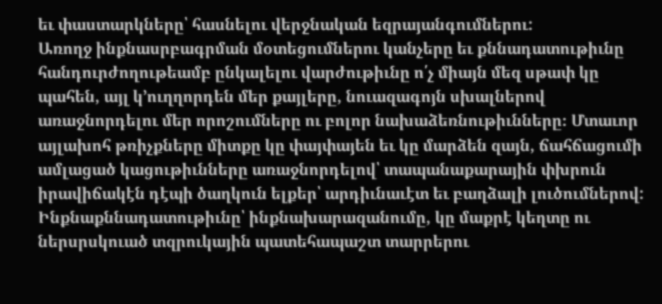եւ փաստարկները՝ հասնելու վերջնական եզրայանգումներու:
Առողջ ինքնասրբագրման մօտեցումներու կանչերը եւ քննադատութիւնը հանդուրժողութեամբ ընկալելու վարժութիւնը ո՛չ միայն մեզ սթափ կը պահեն, այլ կ’ուղղորդեն մեր քայլերը, նուազագոյն սխալներով առաջնորդելու մեր որոշումները ու բոլոր նախաձեռնութիւնները։ Մտաւոր այլախոհ թռիչքները միտքը կը փայփայեն եւ կը մարձեն զայն, ճահճացումի ամլացած կացութիւնները առաջնորդելով՝ տապանաքարային փխրուն իրավիճակէն դէպի ծաղկուն ելքեր՝ արդիւնաւէտ եւ բաղձալի լուծումներով:
Ինքնաքննադատութիւնը՝ ինքնախարազանումը, կը մաքրէ կեղտը ու ներսրսկուած տզրուկային պատեհապաշտ տարրերու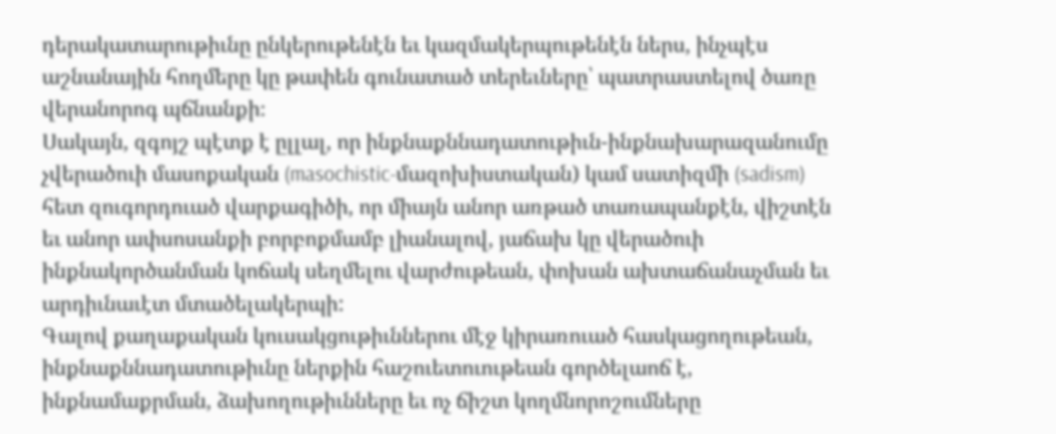դերակատարութիւնը ընկերութենէն եւ կազմակերպութենէն ներս, ինչպէս աշնանային հողմերը կը թափեն գունատած տերեւները՝ պատրաստելով ծառը վերանորոգ պճնանքի։
Սակայն, զգոյշ պէտք է ըլլալ, որ ինքնաքննադատութիւն-ինքնախարազանումը չվերածուի մասոքական (masochistic-մազոխիստական) կամ սատիզմի (sadism) հետ զուգորդուած վարքագիծի, որ միայն անոր առթած տառապանքէն, վիշտէն եւ անոր ափսոսանքի բորբոքմամբ լիանալով, յաճախ կը վերածուի ինքնակործանման կոճակ սեղմելու վարժութեան, փոխան ախտաճանաչման եւ արդիւնաւէտ մտածելակերպի:
Գալով քաղաքական կուսակցութիւններու մէջ կիրառուած հասկացողութեան, ինքնաքննադատութիւնը ներքին հաշուետուութեան գործելաոճ է, ինքնամաքրման, ձախողութիւնները եւ ոչ ճիշտ կողմնորոշումները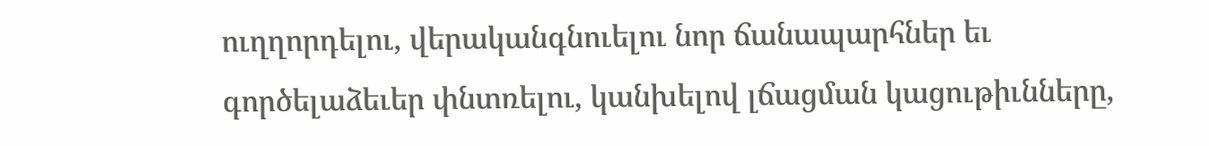ուղղորդելու, վերականգնուելու նոր ճանապարհներ եւ գործելաձեւեր փնտռելու, կանխելով լճացման կացութիւնները,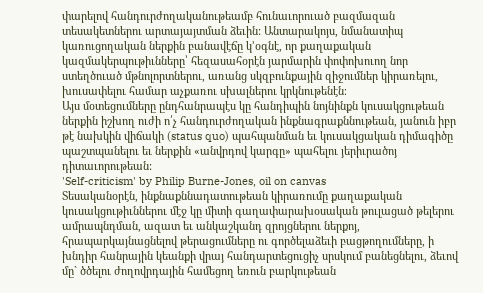փարելով հանդուրժողականութեամբ հունաւորուած բազմազան տեսակետներու արտայայտման ձեւին: Անտարակոյս, նմանատիպ կառուցողական ներքին բանավէճը կ’օգնէ, որ քաղաքական կազմակերպութիւնները՝ հեզասահօրէն յարմարին փոփոխուող նոր ստեղծուած մթնոլորտներու, առանց սկզբունքային զիջումներ կիրառելու, խուսափելու համար աչքառու սխալներու կրկնութենէն։
Այս մօտեցումները ընդհանրապէս կը հանդիպին նոյնինքն կուսակցութեան ներքին իշխող ուժի ո՛չ հանդուրժողական ինքնագրաքննութեան, յանուն իբր թէ նախկին վիճակի (status quo) պահպանման եւ կուսակցական դիմագիծը պաշտպանելու եւ ներքին «անվրդով կարգը» պահելու յերիւրածոյ դիտաւորութեան:
'Self-criticism' by Philip Burne-Jones, oil on canvas
Տեսականօրէն, ինքնաքննադատութեան կիրառումը քաղաքական կուսակցութիւններու մէջ կը միտի գաղափարախօսական թուլացած թելերու ամրապնդման, ազատ եւ անկաշկանդ զրոյցներու ներքոյ, հրապարկայնացնելով թերացումները ու գործելաձեւի բացթողումները, ի խնդիր հանրային կեանքի վրայ հանդարտեցուցիչ սրսկում բանեցնելու, ձեւով մը` ծծելու ժողովրդային համեցող եռուն բարկութեան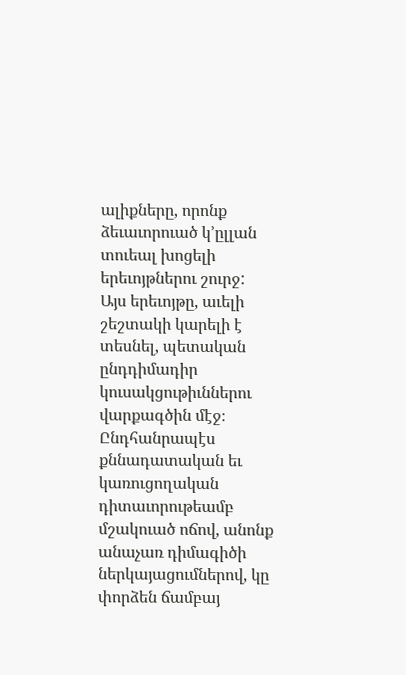ալիքները, որոնք ձեւաւորուած կ’ըլլան տուեալ խոցելի երեւոյթներու շուրջ:
Այս երեւոյթը, աւելի շեշտակի կարելի է տեսնել, պետական ընդդիմադիր կուսակցութիւններու վարքագծին մէջ։ Ընդհանրապէս քննադատական եւ կառուցողական դիտաւորութեամբ մշակուած ոճով, անոնք անաչառ դիմագիծի ներկայացումներով, կը փորձեն ճամբայ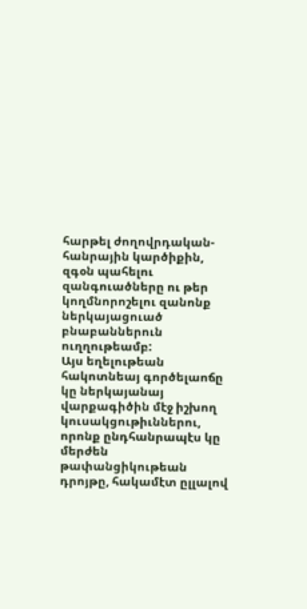հարթել ժողովրդական-հանրային կարծիքին, զգօն պահելու զանգուածները ու թեր կողմնորոշելու զանոնք ներկայացուած բնաբաններուն ուղղութեամբ:
Այս եղելութեան հակոտնեայ գործելաոճը կը ներկայանայ վարքագիծին մէջ իշխող կուսակցութիւններու, որոնք ընդհանրապէս կը մերժեն թափանցիկութեան դրոյթը, հակամէտ ըլլալով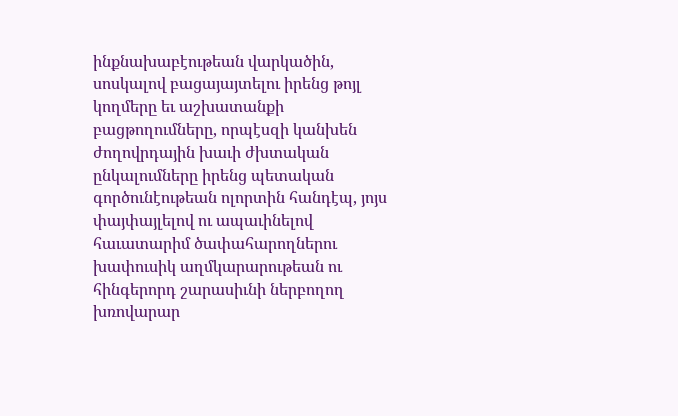ինքնախաբէութեան վարկածին, սոսկալով բացայայտելու իրենց թոյլ կողմերը եւ աշխատանքի բացթողումները, որպէսզի կանխեն ժողովրդային խաւի ժխտական ընկալումները իրենց պետական գործունէութեան ոլորտին հանդէպ, յոյս փայփայլելով ու ապաւինելով հաւատարիմ ծափահարողներու խափուսիկ աղմկարարութեան ու հինգերորդ շարասիւնի ներբողող խռովարար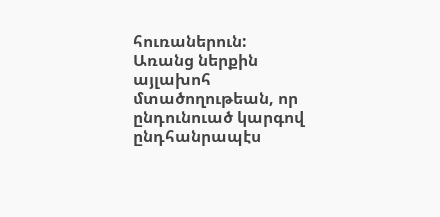հուռաներուն:
Առանց ներքին այլախոհ մտածողութեան, որ ընդունուած կարգով ընդհանրապէս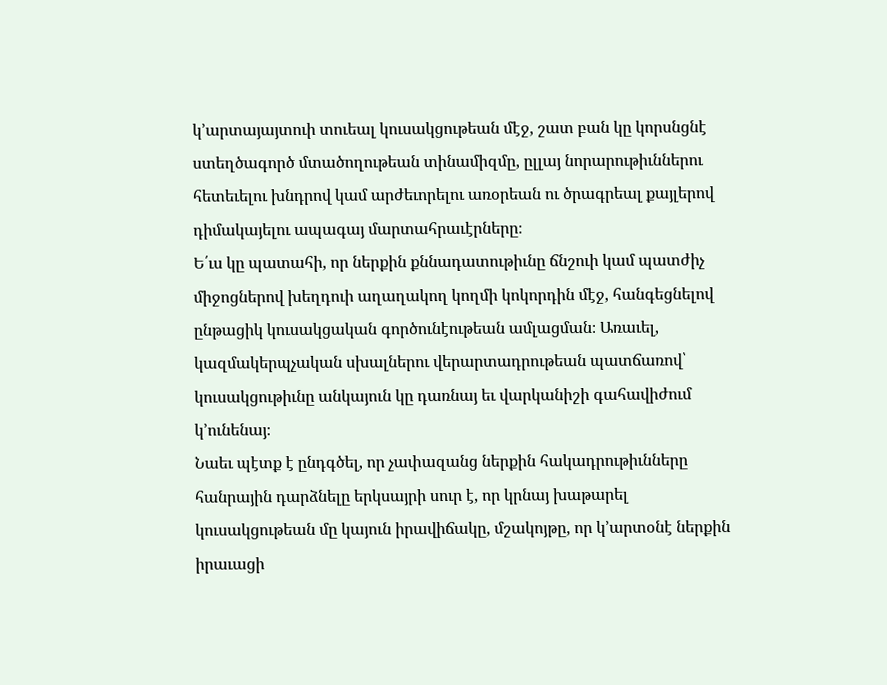կ’արտայայտուի տուեալ կուսակցութեան մէջ, շատ բան կը կորսնցնէ ստեղծագործ մտածողութեան տինամիզմը, ըլլայ նորարութիւններու հետեւելու խնդրով կամ արժեւորելու առօրեան ու ծրագրեալ քայլերով դիմակայելու ապագայ մարտահրաւէրները։
Ե՛ւս կը պատահի, որ ներքին քննադատութիւնը ճնշուի կամ պատժիչ միջոցներով խեղդուի աղաղակող կողմի կոկորդին մէջ, հանգեցնելով ընթացիկ կուսակցական գործունէութեան ամլացման։ Առաւել, կազմակերպչական սխալներու վերարտադրութեան պատճառով՝ կուսակցութիւնը անկայուն կը դառնայ եւ վարկանիշի գահավիժում կ’ունենայ։
Նաեւ պէտք է ընդգծել, որ չափազանց ներքին հակադրութիւնները հանրային դարձնելը երկսայրի սուր է, որ կրնայ խաթարել կուսակցութեան մը կայուն իրավիճակը, մշակոյթը, որ կ’արտօնէ ներքին իրաւացի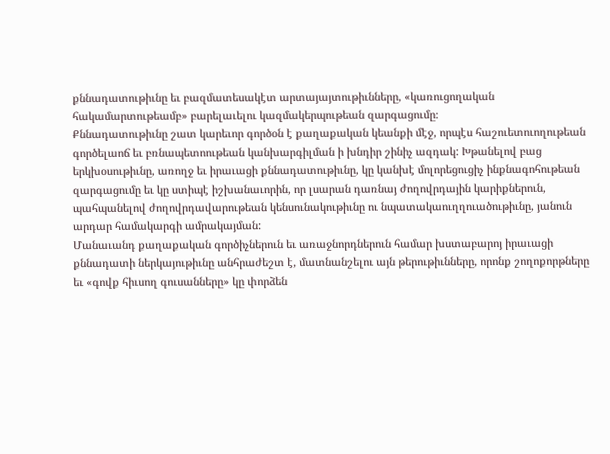քննադատութիւնը եւ բազմատեսակէտ արտայայտութիւնները, «կառուցողական հակամարտութեամբ» բարելաւելու կազմակերպութեան զարգացումը։
Քննադատութիւնը շատ կարեւոր գործօն է քաղաքական կեանքի մէջ, որպէս հաշուետուողութեան գործելաոճ եւ բռնապետոութեան կանխարգիլման ի խնդիր շինիչ ազդակ: Խթանելով բաց երկխօսութիւնը, առողջ եւ իրաւացի քննադատութիւնը, կը կանխէ մոլորեցուցիչ ինքնագոհութեան զարգացումը եւ կը ստիպէ իշխանաւորին, որ լսարան դառնայ ժողովրդային կարիքներուն, պահպանելով ժողովրդավարութեան կենսունակութիւնը ու նպատակաուղղուածութիւնը, յանուն արդար համակարգի ամրակայման:
Մանաւանդ քաղաքական գործիչներուն եւ առաջնորդներուն համար խստաբարոյ իրաւացի քննադատի ներկայութիւնը անհրաժեշտ է, մատնանշելու այն թերութիւնները, որոնք շողոքորթները եւ «գովք հիւսող գուսանները» կը փորձեն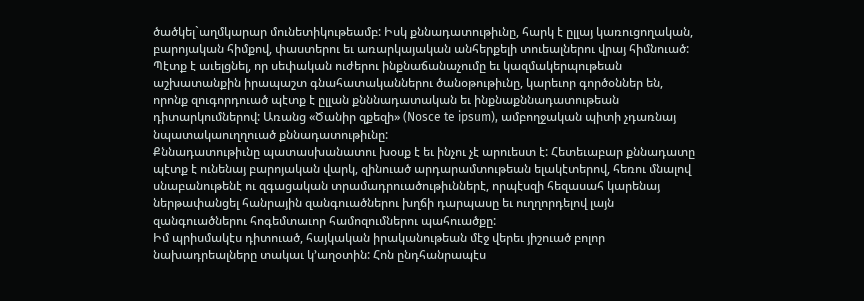ծածկել`աղմկարար մունետիկութեամբ: Իսկ քննադատութիւնը, հարկ է ըլլայ կառուցողական, բարոյական հիմքով, փաստերու եւ առարկայական անհերքելի տուեալներու վրայ հիմնուած:
Պէտք է աւելցնել, որ սեփական ուժերու ինքնաճանաչումը եւ կազմակերպութեան աշխատանքին իրապաշտ գնահատականներու ծանօթութիւնը, կարեւոր գործօններ են, որոնք զուգորդուած պէտք է ըլլան քնննադատական եւ ինքնաքննադատութեան դիտարկումներով: Առանց «Ծանիր զքեզի» (Nosce te ipsum), ամբողջական պիտի չդառնայ նպատակաուղղուած քննադատութիւնը:
Քննադատութիւնը պատասխանատու խօսք է եւ ինչու չէ արուեստ է: Հետեւաբար քննադատը պէտք է ունենայ բարոյական վարկ, զինուած արդարամտութեան ելակէտերով, հեռու մնալով սնաբանութենէ ու զգացական տրամադրուածութիւններէ, որպէսզի հեզասահ կարենայ ներթափանցել հանրային զանգուածներու խղճի դարպասը եւ ուղղորդելով լայն զանգուածներու հոգեմտաւոր համոզումներու պահուածքը:
Իմ պրիսմակէս դիտուած, հայկական իրականութեան մէջ վերեւ յիշուած բոլոր նախադրեալները տակաւ կ’աղօտին: Հոն ընդհանրապէս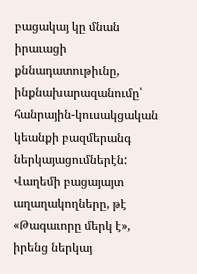բացակայ կը մնան իրաւացի քննադատութիւնը, ինքնախարազանումը՝ հանրային-կուսակցական կեանքի բազմերանգ ներկայացումներէն:
Վաղեմի բացայայտ աղաղակողները, թէ «Թագաւորը մերկ է», իրենց ներկայ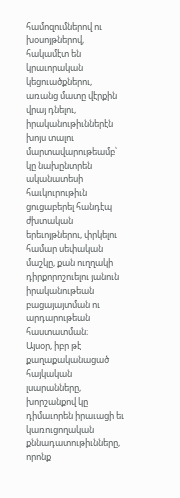համոզումներով ու խօսոյթներով, հակամէտ են կրաւորական կեցուածքներու, առանց մատը վէրքին վրայ դնելու, իրականութիւններէն խոյս տալու մարտավարութեամբ՝ կը նախընտրեն ականատեսի հաւկուրութիւն ցուցաբերել հանդէպ ժխտական երեւոյթներու, փրկելու համար սեփական մաշկը, քան ուղղակի դիրքորոշուելու յանուն իրականութեան բացայայտման ու արդարութեան հաստատման։
Այսօր, իբր թէ քաղաքականացած հայկական լսարանները, խորշանքով կը դիմաւորեն իրաւացի եւ կառուցողական քննադատութիւնները, որոնք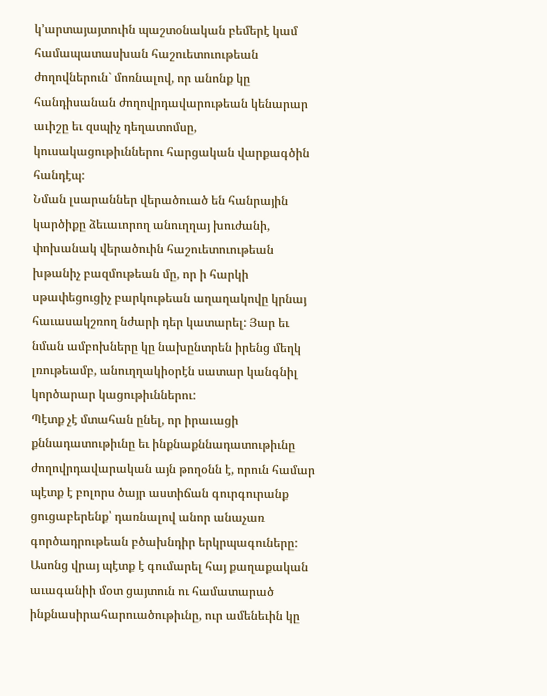կ’արտայայտուին պաշտօնական բեմերէ կամ համապատասխան հաշուետուութեան ժողովներուն` մոռնալով, որ անոնք կը հանդիսանան ժողովրդավարութեան կենարար աւիշը եւ զսպիչ դեղատոմսը, կուսակացութիւններու հարցական վարքագծին հանդէպ:
Նման լսարաններ վերածուած են հանրային կարծիքը ձեւաւորող անուղղայ խուժանի, փոխանակ վերածուին հաշուետուութեան խթանիչ բազմութեան մը, որ ի հարկի սթափեցուցիչ բարկութեան աղաղակովը կրնայ հաւասակշռող նժարի դեր կատարել: Յար եւ նման ամբոխները կը նախընտրեն իրենց մեղկ լռութեամբ, անուղղակիօրէն սատար կանգնիլ կործարար կացութիւններու:
Պէտք չէ մտահան ընել, որ իրաւացի քննադատութիւնը եւ ինքնաքննադատութիւնը ժողովրդավարական այն թողօնն է, որուն համար պէտք է բոլորս ծայր աստիճան գուրգուրանք ցուցաբերենք՝ դառնալով անոր անաչառ գործադրութեան բծախնդիր երկրպագուները:
Ասոնց վրայ պէտք է գումարել հայ քաղաքական աւագանիի մօտ ցայտուն ու համատարած ինքնասիրահարուածութիւնը, ուր ամենեւին կը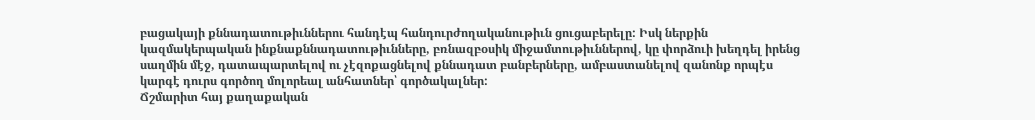բացակայի քննադատութիւններու հանդէպ հանդուրժողականութիւն ցուցաբերելը: Իսկ ներքին կազմակերպական ինքնաքննադատութիւնները, բռնազբօսիկ միջամտութիւններով, կը փորձուի խեղդել իրենց սաղմին մէջ, դատապարտելով ու չէզոքացնելով քննադատ բանբերները, ամբաստանելով զանոնք որպէս կարգէ դուրս գործող մոլորեալ անհատներ՝ գործակալներ:
Ճշմարիտ հայ քաղաքական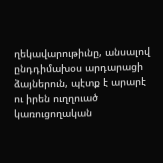ղեկավարութիւնը, անսալով ընդդիմախօս արդարացի ձայներուն, պէտք է արարէ ու իրեն ուղղուած կառուցողական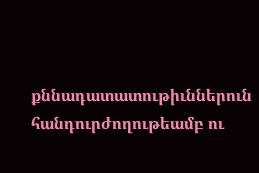քննադատատութիւններուն հանդուրժողութեամբ ու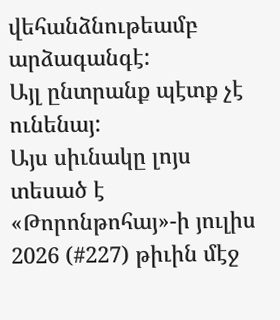վեհանձնութեամբ արձագանգէ:
Այլ ընտրանք պէտք չէ ունենայ:
Այս սիւնակը լոյս տեսած է «Թորոնթոհայ»-ի յուլիս 2026 (#227) թիւին մէջ